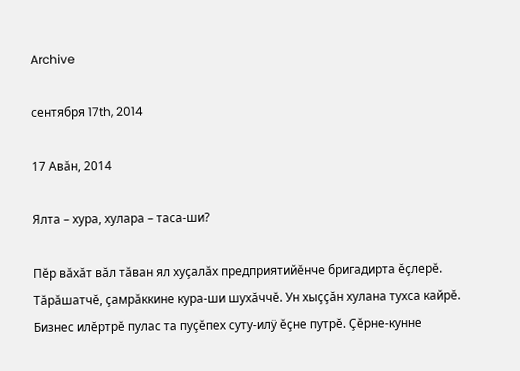Archive

сентября 17th, 2014

17 Авăн, 2014

Ялта – хура, хулара – таса-ши?

Пĕр вăхăт вăл тăван ял хуçалăх предприятийĕнче бригадирта ĕçлерĕ. Тăрăшатчĕ, çамрăккине кура-ши шухăччĕ. Ун хыççăн хулана тухса кайрĕ. Бизнес илĕртрĕ пулас та пуçĕпех суту-илÿ ĕçне путрĕ. Çĕрне-кунне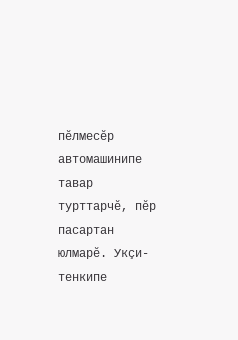пĕлмесĕр автомашинипе тавар турттарчĕ, пĕр пасартан юлмарĕ. Укçи-тенкипе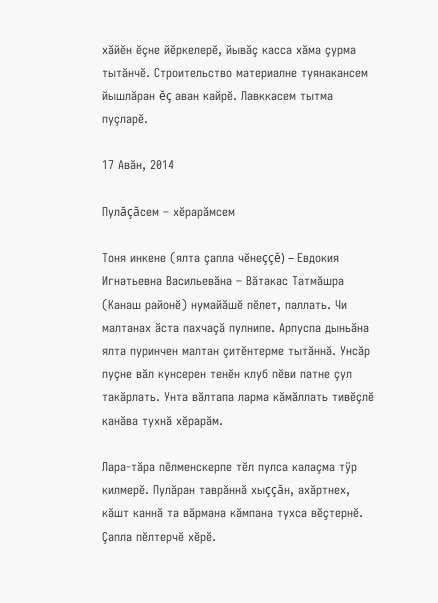хăйĕн ĕçне йĕркелерĕ, йывăç касса хăма çурма тытăнчĕ. Строительство материалне туянакансем йышлăран ĕç аван кайрĕ. Лавккасем тытма пуçларĕ.

17 Авăн, 2014

Пулăçăсем – хĕрарăмсем

Тоня инкене (ялта çапла чĕнеççĕ) – Евдокия Игнатьевна Васильевăна – Вăтакас Татмăшра (Канаш районĕ) нумайăшĕ пĕлет, паллать. Чи малтанах ăста пахчаçă пулнипе. Арпуспа дыньăна ялта пуринчен малтан çитĕнтерме тытăннă. Унсăр пуçне вăл кунсерен тенĕн клуб пĕви патне çул такăрлать. Унта вăлтапа ларма кăмăллать тивĕçлĕ канăва тухнă хĕрарăм.

Лара-тăра пĕлменскерпе тĕл пулса калаçма тÿр килмерĕ. Пулăран таврăннă хыççăн, ахăртнех, кăшт каннă та вăрмана кăмпана тухса вĕçтернĕ. Çапла пĕлтерчĕ хĕрĕ.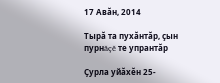17 Авăн, 2014

Тырă та пухăнтăр, çын пурнăçĕ те упрантăр

Çурла уйăхĕн 25-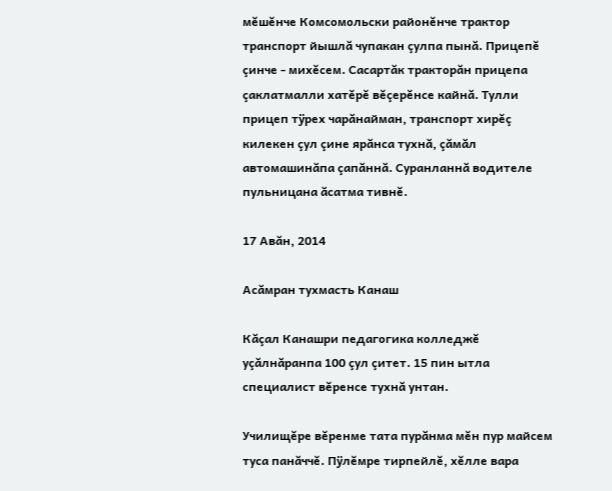мĕшĕнче Комсомольски районĕнче трактор транспорт йышлă чупакан çулпа пынă. Прицепĕ çинче - михĕсем. Сасартăк тракторăн прицепа çаклатмалли хатĕрĕ вĕçерĕнсе кайнă. Тулли прицеп тÿрех чарăнайман, транспорт хирĕç килекен çул çине ярăнса тухнă, çăмăл автомашинăпа çапăннă. Суранланнă водителе пульницана ăсатма тивнĕ.

17 Авăн, 2014

Асăмран тухмасть Канаш

Кăçал Канашри педагогика колледжĕ уçăлнăранпа 100 çул çитет. 15 пин ытла специалист вĕренсе тухнă унтан.

Училищĕре вĕренме тата пурăнма мĕн пур майсем туса панăччĕ. Пÿлĕмре тирпейлĕ, хĕлле вара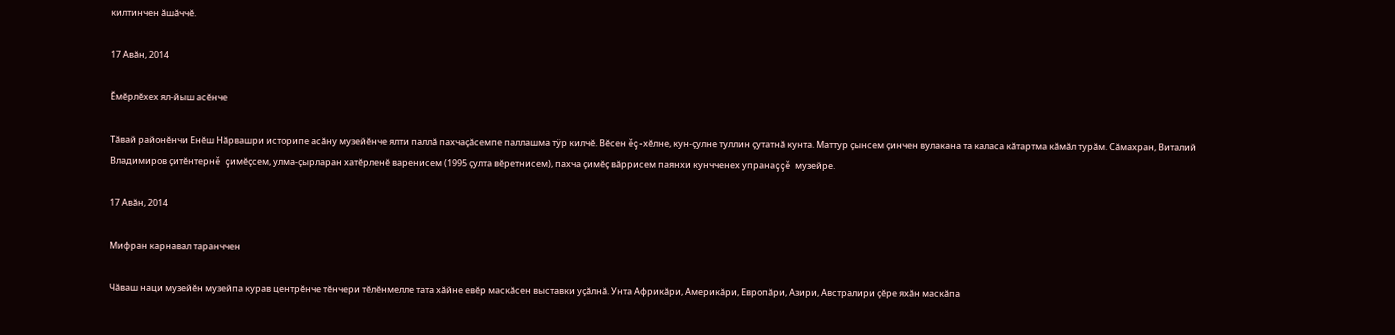килтинчен ăшăччĕ.

17 Авăн, 2014

Ĕмĕрлĕхех ял-йыш асĕнче

Тăвай районĕнчи Енĕш Нăрвашри историпе асăну музейĕнче ялти паллă пахчаçăсемпе паллашма тÿр килчĕ. Вĕсен ĕç-хĕлне, кун-çулне туллин çутатнă кунта. Маттур çынсем çинчен вулакана та каласа кăтартма кăмăл турăм. Сăмахран, Виталий Владимиров çитĕнтернĕ çимĕçсем, улма-çырларан хатĕрленĕ варенисем (1995 çулта вĕретнисем), пахча çимĕç вăррисем паянхи кунчченех упранаççĕ музейре.

17 Авăн, 2014

Мифран карнавал таранччен

Чăваш наци музейĕн музейпа курав центрĕнче тĕнчери тĕлĕнмелле тата хăйне евĕр маскăсен выставки уçăлнă. Унта Африкăри, Америкăри, Европăри, Азири, Австралири çĕре яхăн маскăпа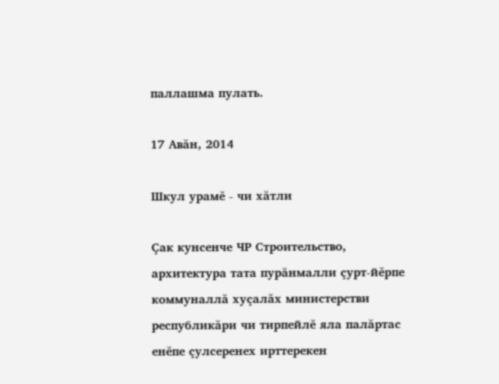паллашма пулать.

17 Авăн, 2014

Шкул урамĕ - чи хăтли

Çак кунсенче ЧР Строительство, архитектура тата пурăнмалли çурт-йĕрпе коммуналлă хуçалăх министерстви республикăри чи тирпейлĕ яла палăртас енĕпе çулсеренех ирттерекен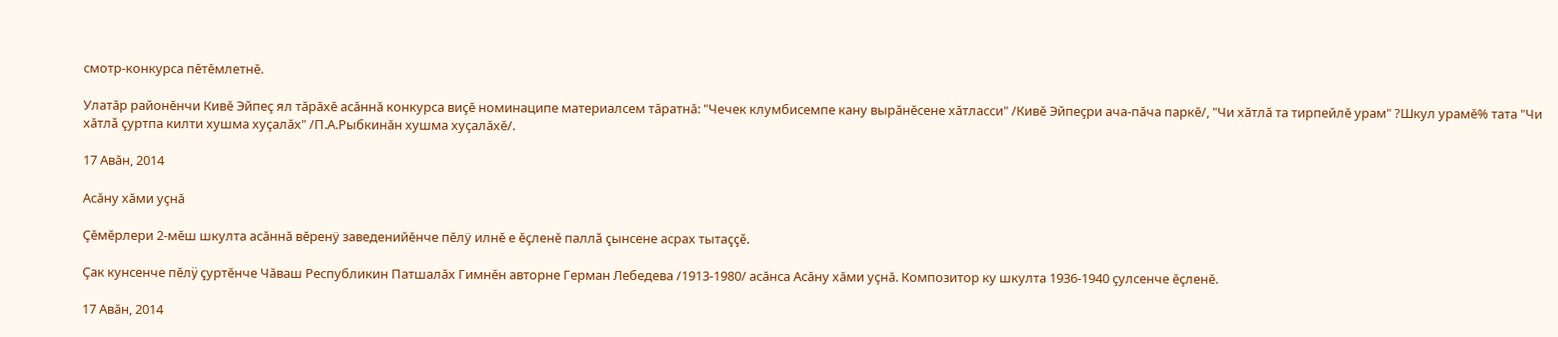смотр-конкурса пĕтĕмлетнĕ.

Улатăр районĕнчи Кивĕ Эйпеç ял тăрăхĕ асăннă конкурса виçĕ номинаципе материалсем тăратнă: "Чечек клумбисемпе кану вырăнĕсене хăтласси" /Кивĕ Эйпеçри ача-пăча паркĕ/, "Чи хăтлă та тирпейлĕ урам" ?Шкул урамĕ% тата "Чи хăтлă çуртпа килти хушма хуçалăх" /П.А.Рыбкинăн хушма хуçалăхĕ/.

17 Авăн, 2014

Асăну хăми уçнă

Çĕмĕрлери 2-мĕш шкулта асăннă вĕренÿ заведенийĕнче пĕлÿ илнĕ е ĕçленĕ паллă çынсене асрах тытаççĕ.

Çак кунсенче пĕлÿ çуртĕнче Чăваш Республикин Патшалăх Гимнĕн авторне Герман Лебедева /1913-1980/ асăнса Асăну хăми уçнă. Композитор ку шкулта 1936-1940 çулсенче ĕçленĕ.

17 Авăн, 2014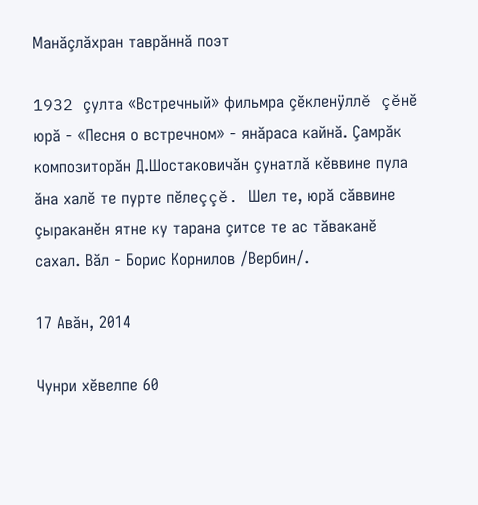Манăçлăхран таврăннă поэт

1932 çулта «Встречный» фильмра çĕкленÿллĕ çĕнĕ юрă - «Песня о встречном» - янăраса кайнă. Çамрăк композиторăн Д.Шостаковичăн çунатлă кĕввине пула ăна халĕ те пурте пĕлеççĕ. Шел те, юрă сăввине çыраканĕн ятне ку тарана çитсе те ас тăваканĕ сахал. Вăл - Борис Корнилов /Вербин/.

17 Авăн, 2014

Чунри хĕвелпе 60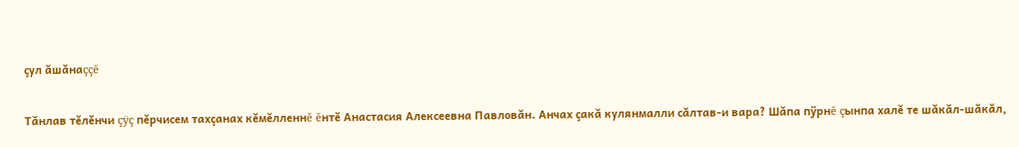çул ăшăнаççĕ

Тăнлав тĕлĕнчи çÿç пĕрчисем тахçанах кĕмĕлленнĕ ĕнтĕ Анастасия Алексеевна Павловăн. Анчах çакă кулянмалли сăлтав-и вара? Шăпа пÿрнĕ çынпа халĕ те шăкăл-шăкăл,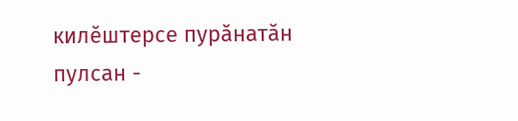килĕштерсе пурăнатăн пулсан -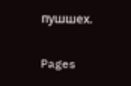пушшех.

Pages